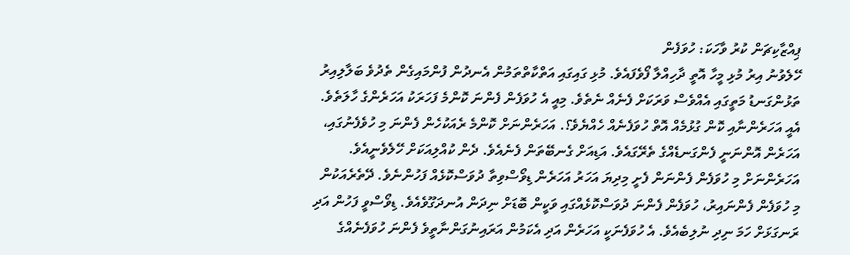ޕިއްޒާކިޗަން ކުރު ވާހަކަ: ހުވަފެން
ހޭލެވުނު އިރު މުޅި މީހާ އޮތީ ދާހިއްލާ ފޯވެފައެވެ. މުޅި ގައިގައި އަތްކާތްތަމުން އެނދުން ފުންމައިގެން ތެދުވެ ބަލާލިއިރު ތަޅުންގަނޑު މަތީގައި އެއްވެސް ވަރަކަށް ފެނެއް ނެތެވެ. މިއީ އެ ހުވަފެން ފެންނަ ކޮންމެ ފަހަރަކު އަހަރެންގެ ހާލަތެވެ. އެއީ އަހަރެންނާއި ކޮން ގުޅުމެއް އޮތް ހުވަފެނެއް ހެއްޔެވެ؟. އަހަރެންނަށް ކޮންމެ ރެއަކުހެން ފެންނަ މި ހުވެފެނުގައި، އަހަރެން އޮންނަނީ ފެންގަނޑެއްގެ ތެރޭގައެވެ. އަޑިއަށް ގެނބޭތަން ފެނެއެވެ. ދެން ކުއްލިއަކަށް ހޭލެވެނީއެވެ. އަހަރެންނަށް މި ހުވަފެން ފެންނަން ފެށީ މިދިޔަ އަހަރު އަހަރެން ޑިވޯސްވިތާ ދުވަސްކޮޅެއް ފަހުންނެވެ. ދޭތެރެއަކުން މި ހުވަފެން ފެންނައިރު، ހުވަފެން ފެންނަ ދުވަސްކޮޅެއްގައި ވަކީން ބޮޑަށް ނިދަން އުނދަގޫވެއެވެ. ޑިވޯސްވީ ފަހުން އަދި ރަނގަޅަށް ހަމަ ނިދި ނުލިބެއެވެ. އެ ހުވަފެނަކީ އަހަރެން އަދި އެކަމުން އަރައިނުގަންނާތީވެ ފެންނަ ހުވަފެނެއްގެ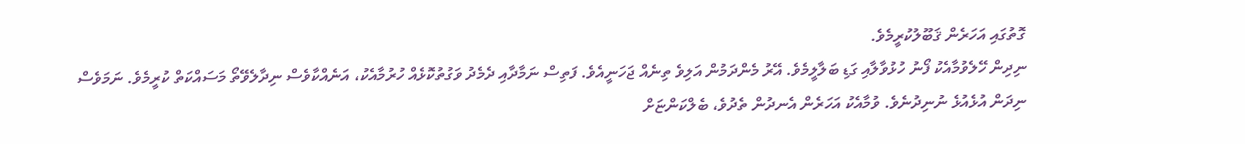ގޮތުގައި އަހަރެން ޤަބޫލުކުރީމެވެ.
ނިދިން ހޭލެވުމާއެކު ފޯނު ހުޅުވާލާއި ގަޑި ބަލާލީމެވެ. އޭރު މެންދަމުން އަލިވެ ތިނެއް ޖަހަނީއެވެ. ފަތިސް ނަމާދާއި ދެމެދު ވަގުތުކޮޅެއް ހުރުމާއެކު، އަނެއްކާވެސް ނިދާލެވޭތޯ މަސައްކަތް ކުރީމެވެ. ނަމަވެސް ނިދަން އުޅެއުޅެ ނުނިދުނެވެ. ވުމާއެކު އަހަރެން އެނދުން ތެދުވެ، ބެލްކަންޏަށް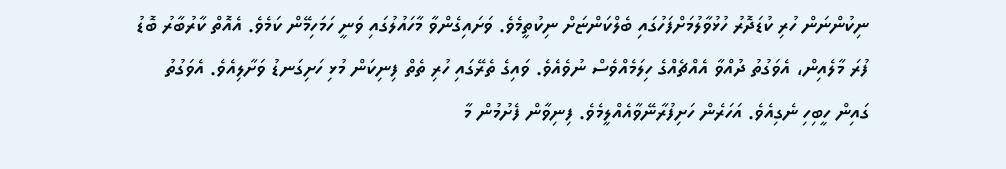ނިކުންނަން ހުރި ކުޑަދޮރު ހުޅުވާލުމަށްފަހުގައި ބެލްކަންޏަށް ނިކުތީމެވެ. ވަށައިގެންވާ މާހައުލުގައި ވަނީ ހަމަހިމޭން ކަމެވެ. އެއޮތް ކާރުބާރު ބޮޑު ފުރަ މާލެއިން، އެވަގުތު ދުއްވާ އެއްޗެއްގެ ހިލަމެއްވެސް ނުވެއެވެ. ވައިގެ ތެރޭގައި ހުރި ތެތް ފިނިކަން މުޅި ހަށިގަނޑު ވަށާލިއެވެ. އެވަގުތު ގައިން ހީބިހި ނެގިއެވެ. އަހަރެން ހަށިފުރާނޭވާއެއްލީމެވެ. ފިނިވާން ފެށުމުން މާ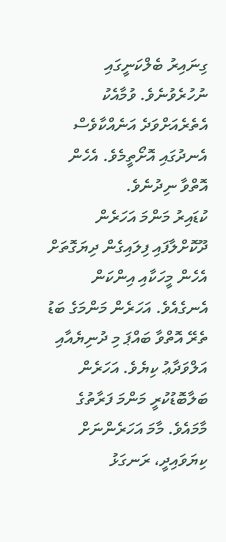ގިނައިރު ބެލްކަނީގައި ނުހުރެވުނެވެ. ވުމާއެކު އެތެރެއަށްވަދެ އަނެއްކާވެސް އެނދުގައި އޮށޯތީމެވެ. އެހެން އޮތްވާ ނިދުނެވެ.
ކުޑައިރު މަންމަ އަހަރެން ދޫކޮށްލާފައި ފިލައިގެން ދިޔަގޮތަށް އެހެން މީހަކާއި އިންކަން އެނގެއެވެ. އަހަރެން މަންމަގެ ބަޑު ތެރޭ އޮތްވާ ބައްޕަ މި ދުނިޔެއާއި އަލްވަދާޢު ކިޔެވެ. އަހަރެން ބަލާބޮޑުކުރީ މަންމަ ފަރާތުގެ މާމައެވެ. މާމަ އަހަރެންނަށް ކިޔަވައިދީ، ރަނގަޅު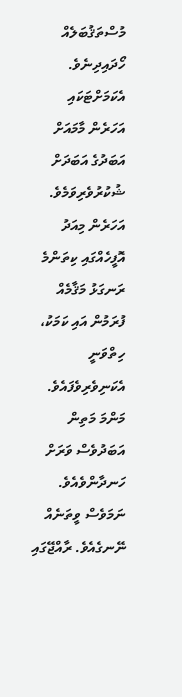މުސްތަޤުބަލެއް ހޯދައިދިނެވެ. އެކަމަށްޓަކައި އަހަރެން މާމައަށް އަބަދުގެ އަބަދަށް ޝުކުރުވެރިވަމެވެ. އަހަރެން މިއަދު އޮފީހެއްގައި ކިތަންމެ ރަނގަޅު މަޤާމެއް ފުރަމުން އައި ކަމަކު، ހިތްވަނީ އެކަނިވެރިވެފައެވެ. މަންމަ މަތިން އަބަދުވެސް ވަރަށް ހަނދާންވެއެވެ. ނަމަވެސް ވީތަނެއް ނޭނގެއެވެ. ރާއްޖޭގައި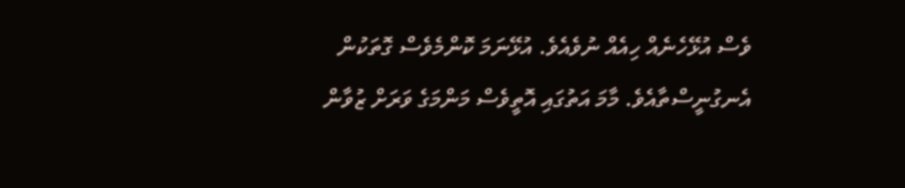ވެސް އުޅޭހެނެއް ހިއެއް ނުވެއެވެ. އުޅޭނަމަ ކޮންމެވެސް ގޮތަކުން އެނގުނީސްތާއެވެ. މާމަ އަތުގައި އޮތީވެސް މަންމަގެ ވަރަށް ޒުވާން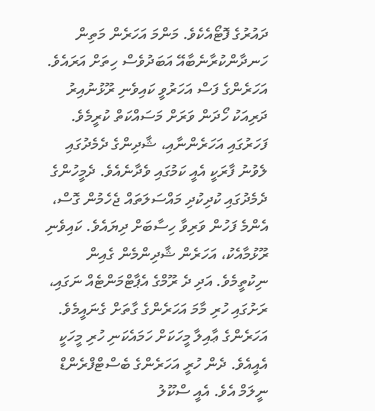ދައުރުގެ ފޮޓޯއެކެވެ. މަންމަ އަހަރެން މަތިން ހަނދާންކުރާނެބާއޭ އަބަދުވެސް ހިތަށް އަރައެވެ.
އަހަރެންގެ ފަސް އަހަރުވީ ކައިވެނި ރޫޅުނުއިރު ދަރިއަކު ހޯދަން ވަރަށް މަސައްކަތް ކުރީމެވެ. ފަހަރުގައި އަހަރެންނާއި، ޝާދިންގެ ދެމެދުގައި ލެވުނު ފާރަކީ އެއީ ކަމުގައި ވެދާނެއެވެ. ދެމީހުންގެ ދެމެދުގައި ކުދިކުދި މައްސަލަތައް ޖެހެމުން ގޮސް، އެންމެ ފަހުން ވަރިވާ ހިސާބަށް ދިޔައެވެ. ކައިވެނި ރޫޅުމާއެކު، އަހަރެން ޝާދިންމެން ގެއިން ނިކުތީމެވެ. އަދި ދެ ރޫމްގެ އެޕާޓްމަންޓެއް ނަގައި، ރަށުގައި ހުރި މާމަ އަހަރެންގެ ގާތަށް ގެނައީމެވެ. އަހަރެންގެ ޢާއިލާ މީހަކަށް ހަމައެކަނި ހުރި މީހަކީ އެއީއެވެ. ދެން ހުރީ އަހަރެންގެ ބެސްޓްފްރެންޑް ނީލަމް އެވެ. އެއީ ސްކޫލު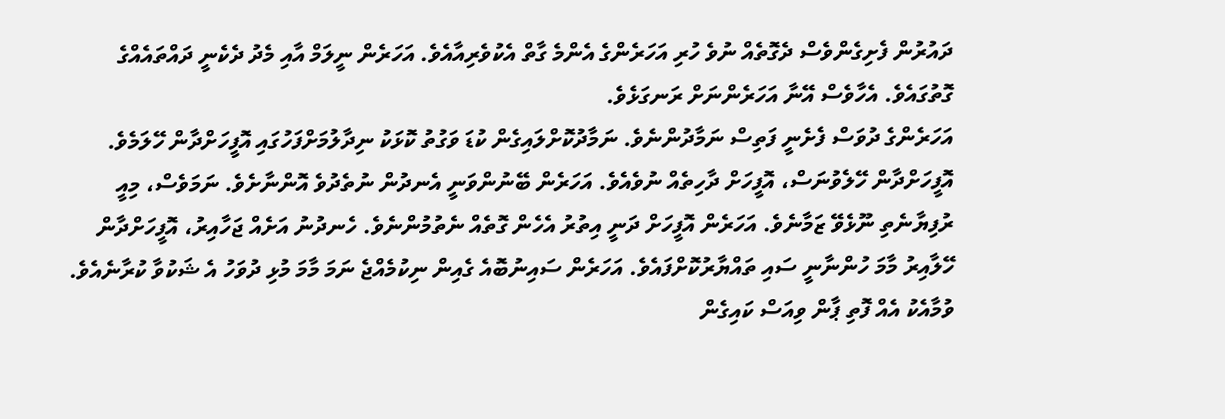ދައުރުން ފެށިގެންވެސް ދެގޮތެއް ނުވެ ހުރި އަހަރެންގެ އެންމެ ގާތް އެކުވެރިއާއެވެ. އަހަރެން ނީލަމް އާއި މެދު ދެކެނީ ދައްތައެއްގެ ގޮތުގައެވެ. އެހާވެސް އޭނާ އަހަރެންނަށް ރަނގަޅެވެ.
އަހަރެންގެ ދުވަސް ފެށެނީ ފަތިސް ނަމާދުންނެވެ. ނަމާދުކޮށްލައިގެން ކުޑަ ވަގުތު ކޮޅަކު ނިދާލުމަށްފަހުގައި އޮފީހަށްދާން ހޭލަމެވެ. އޮފީހަށްދާން ހޭލެވުނަސް، އޮފީހަށް ދާހިތެއް ނުވެއެވެ. އަހަރެން ބޭނުންވަނީ އެނދުން ނުތެދުވެ އޮންނާށެވެ. ނަމަވެސް، މިއީ ރުފިޔާނެތި ނޫޅެވޭ ޒަމާނެވެ. އަހަރެން އޮފީހަށް ދަނީ އިތުރު އެހެން ގޮތެއް ނެތުމުންނެވެ. ހެނދުނު އަށެއް ޖަހާއިރު، އޮފީހަށްދާން ހޭލާއިރު މާމަ ހުންނާނީ ސައި ތައްޔާރުކޮށްފައެވެ. އަހަރެން ސައިނުބޮއެ ގެއިން ނިކުމެއްޖެ ނަމަ މާމަ މުޅި ދުވަހު އެ ޝަކުވާ ކުރާނެއެވެ. ވުމާއެކު އެއް ފޮތި ޕާން ވިއަސް ކައިގެން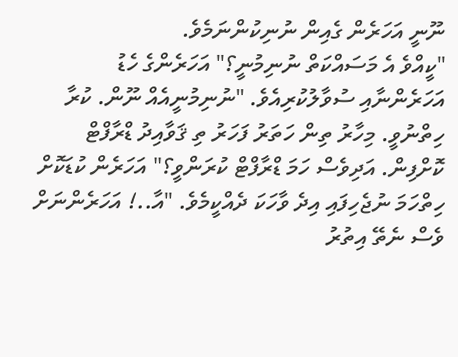ނޫނީ އަހަރެން ގެއިން ނުނިކުންނަމެވެ.
"ކީއްވެ އެ މަސައްކަތް ނުނިމުނީ؟" އަހަރެންގެ ހެޑު އަހަރެންނާއި ސުވާލުކުރިއެވެ. "ނުނިމުނީއެއް ނޫން. ކުރާ ހިތްނުވީ. މިހާރު ތިން ހަތަރު ފަހަރު ތި ޤަވާއިދު ޑްރާފްޓް ކޮށްފިން. އަދިވެސް ހަމަ ޑްރާފްޓް ކުރަންވީ؟" އަހަރެން ކުޑަކޮށް ހިތްހަމަ ނުޖެހިފައި އިދެ ވާހަކަ ދެއްކީމެވެ. "އާ..! އަހަރެންނަށް ވެސް ނެތޭ އިތުރު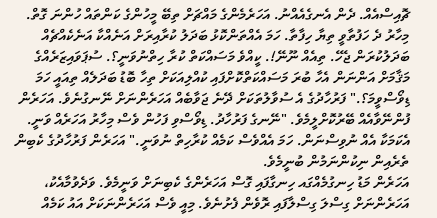ޗޮއިސްއެއް. ދެން އެނގެއެއްނު. އަހަރެމެންގެ މައްޗަށް ތިބޭ މީހުންގެ ކަންތައް ހުންނަ ގޮތް. މިހާރު ދެ ހަފުތާވީ ތިޔާ ހިފާތާ. ހަމަ އެއްތަންކޮޅު ބަދަލު ކުރާއިރަށް އަނެއްކާ އަނެކެއްޗެއް ބަދަލުކުރަން ޖެހޭ. ތިއެއް ނޫނޭ!. ކީއްވެ މަސައްކަތް ކުރާ ހިތްނުވަނީ؟. ސުޕަވައިޒަރެއްގެ މަޤާމަށް އަންނަން އެހާ ބުރަ މަސައްކަތްކޮށްފައި ކުއްލިއަކަށް ތިހާ ބޮޑު ބަދަލެއް ތިއައީ ހަމަ ޑިވޯސްވީމަ؟." ފަރުހާދުގެ އެ ސުވާލުތަކަށް ދޭނެ ޖަވާބެއް އަހަރެންނަށް ނޭނގުނެވެ. އަހަރެން ފުންނޭވާއެއް ބޭރުކޮށްލީމެވެ. "ނޭނގެ ފަރުހާދު. ޑިވޯސްވި ފަހުން ވެސް މިހާރު އަހަރެއް ވަނީ. އެކަމަކާ އެއް ނުވިސްނަން. ހަމަ އެއްވެސް ކަމެއް ކުރާހިތް ނުވަނީ." އަހަރެން ފަރުހާދުގެ ކެބިން ތެރެއިން ނިކުންނަމުން ބުނީމެވެ.
އަހަރެން މަޑު ހިނގުމެއްގައ ހިނގާފައި ގޮސް އަހަރެންގެ ކެބިނަށް ވަނީމެވެ. ވަދެވުމާއެކު، އަހަރެންނަށް ގިސްލަ ގިސްލާފައި ރޮވެން ފެށުނެވެ. މިއީ ވެސް އަހަރެންނަކަށް އައު ކަމެއް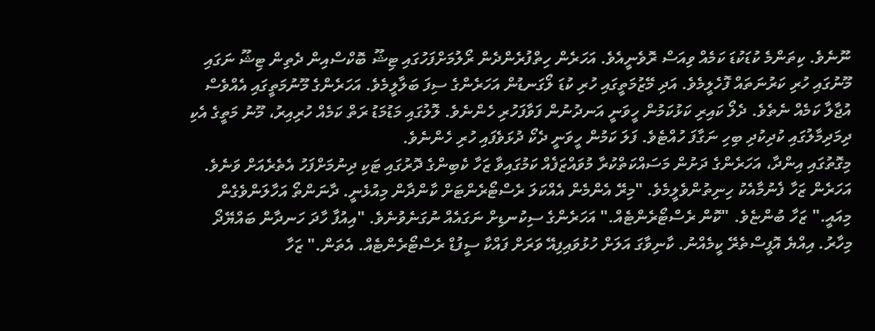ނޫނެވެ. ކިތަންމެ ކުޑަކުޑަ ކަމެއް ވިއަސް ރޮވެނީއެވެ. އަހަރެން ހިތްފުރެންދެން ރޯލުމަށްފަހުގައި ޓިޝޫ ބޮކްސްއިން ދެތިން ޓިޝޫ ނަގައި މޫނުގައި ހުރި ކަރުނަތައް ފޮހެލީމެވެ. އަދި މޭޒުމަތީގައި ހުރި ކުޑަ ލޯގަނޑުން އަހަރެންގެ ސިފަ ބަލާލީމެވެ. އަހަރެންގެ މޫނުމަތީގައި އެއްވެސް އުޖާލާ ކަމެއް ނެތެވެ. ދެލޯ ކައިރި ކަޅުކަމުން ހީވަނީ އަނދުނުން ފަވާފަހުރި ހެންނެވެ. ލޮލުގައި މަޑުމަޑު ރަތް ކަމެއް ހުރިއިރު، މޫނު މަތީގެ އެކި ދިމަދިމާލުގައި ކުދިކުދި ބިހި ނަގާފަ ހުއްޓެވެ. ފަލަ ކަމުން ހީވަނީ ދެކޯ ދުޅަވެފައި ހުރި ހެންނެވެ.
މިގޮތުގައި އިންދާ، އަހަރެންގެ ދަށުން މަސައްކަތްކުރާ މުވައްޒަފެއް ކަމުގައިވާ ޒަހާ ކެބިންގެ ދޮރުގައި ޓަކި ދިނުމަށްފަހު އެތެރެއަށް ވަނެވެ. އަހަރެން ޒަހާ ފެނުމާއެކު ހިނިތުންވެލީމެވެ. "މިރޭ އެންމެން އެއްކަލަ ރެސްޓޯރެންޓަށް ކާންދާން މިއުޅެނީ. ދާނަންތޯ އަހާލަންވެގެން މިއައީ." ޒަހާ ބުންޏެވެ. "ކޮން ރެސްޓޯރެންޓެއް." އަހަރެންގެ ސިކުނޑިށް ނަގައެއް ނުގަނެވުނެވެ. "އިއުފާ ހާދަ ހަނދާން ބައްޔޭދޯ މިހާރު. އިއްޔެ އޮފީސްތެރޭ ކީމެއްނު. ކާނިވާގަ އަލަށް ހުޅުވައިފިއޭ ވަރަށް ފައްކާ ސީފުޑް ރެސްޓޯރެންޓެއް. އެތަން." ޒަހާ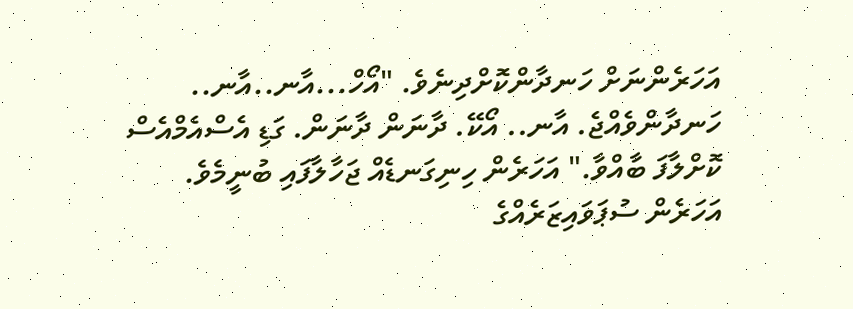އަހަރެންނަށް ހަނދާންކޮށްދިނެވެ. "އޯހް...އާނ..އާނ.. ހަނދާންވެއްޖެ. އާނ.. އޯކޭ. ދާނަން ދާނަން. ގަޑި އެސްއެމްއެސް ކޮށްލާފަ ބާއްވާ." އަހަރެން ހިނިގަނޑެއް ޖަހާލާފައި ބުނީމެވެ. އަހަރެން ސުޕަވައިޒަރެއްގެ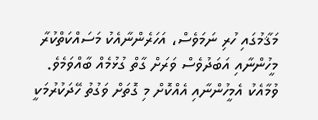މަޤާމުގައި ހުރި ނަމަވެސް، އަހަރެންނާއެކު މަސައްކަތްކުރާ މީހުންނާއި އަބަދުވެސް ވަރަށް ގާތް ގުޅުމެއް ބާއްވަމެވެ. ވުމާއެކު އެމީހުންނާއި އެއްކޮށް މި ގޮތަށް ވަގުތު ހޭދަކުރުމަކީ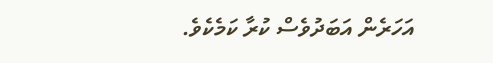އަހަރެން އަބަދުވެސް ކުރާ ކަމެކެވެ.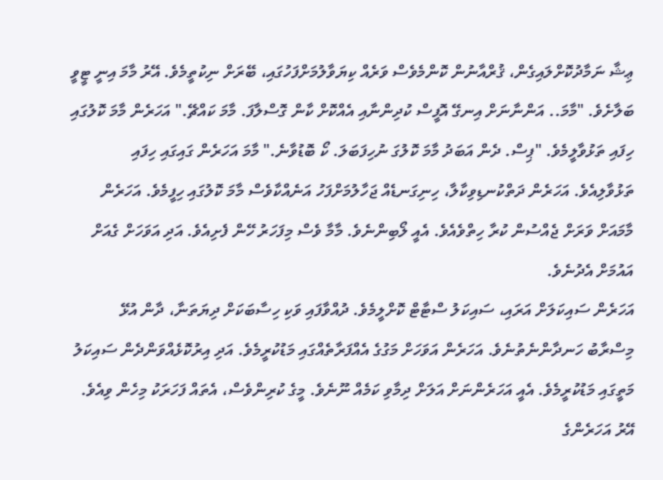ޢިޝާ ނަމާދުކޮށްލައިގެން، ޤުރްއާނުން ކޮންމެވެސް ވަރެއް ކިޔަވާލުމަށްފަހުގައި، ބޭރަށް ނިކުތީމެވެ. އޭރު މާމަ އިނީ ޓީވީ ބަލާށެވެ. "މާމަ.. އަންނާނަށް އިނގޭ އޮފީސް ކުދިންނާއި އެއްކޮށް ކާން ގޮސްލާފަ. މާމަ ކައްޗޭ." އަހަރެން މާމަ ކޮލުގައި ހިފައި ތަޅުވާލީމެވެ. "ޕިސް. ދެން އަބަދު މާމަ ކޮލުގަ ނުހިފަބަލަ. ކޯ ބޮޑުވާނެ." މާމަ އަހަރެން ގައިގައި ހިފައި ތަޅުވާލިއެވެ. އަހަރެން ދަތްކުނޑިވިކާލާ، ހިނިގަނޑެއް ޖަހާލުމަށްފަހު އަނެއްކާވެސް މާމަ ކޮލުގައި ހިފީމެވެ. އަހަރެން މާމައަށް ވަރަށް ޖެއްސުން ކުރާ ހިތްވެއެވެ. އެއީ ލޯބިންނެވެ. މާމާ ވެސް މިފަހަރު ހޭން ފެށިއެވެ. އަދި އަވަހަށް ގެއަށް އައުމަށް އެދުނެވެ.
އަހަރެން ސައިކަލަށް އަރައި، ސައިކަލު ސްޓާޓް ކޮށްލީމެވެ. ދުއްވާފައި ވަކި ހިސާބަކަށް ދިޔަތަނާ، ދާން އުޅޭ މިސްރާބު ހަނދާންނެތުނެވެ. އަހަރެން އަވަހަށް މަގުގެ އެއްފަރާތެއްގައި މަޑުކުރީމެވެ. އަދި އިރުކޮޅެއްވަންދެން ސައިކަލު މަތީގައި މަޑުކުރީމެވެ. އެއީ އަހަރެންނަށް އަލަށް ދިމާވި ކަމެއް ނޫނެވެ. މީގެ ކުރިންވެސް، އެތައް ފަހަރަކު މިހެން ވިއެވެ. އޭރު އަހަރެންގެ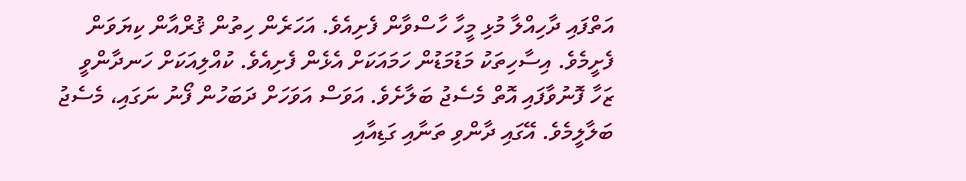އަތްފައި ދާހިއްލާ މުޅި މީހާ ހާސްވާން ފެށިއެވެ. އަހަރެން ހިތުން ޤުރްއާން ކިޔަވަން ފެށީމެވެ. އިސާހިތަކު މަޑުމަޑުން ހަމައަކަށް އެޅެން ފެށިއެވެ. ކުއްލިއަކަށް ހަނދާންވީ ޒަހާ ފޮނުވާފައި އޮތް މެސެޖު ބަލާށެވެ. އަވަސް އަވަހަށް ދަބަހުން ފޯނު ނަގައި، މެސެޖު ބަލާލީމެވެ. އޭގައި ދާންވި ތަނާއި ގަޑިއާއި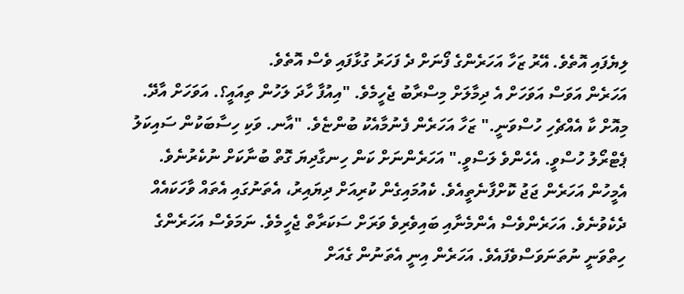ލިޔެފައި އޮތެވެ. އޭރު ޒަހާ އަހަރެންގެ ފޯނަށް ދެ ފަހަރު ގުޅާފައި ވެސް އޮތެވެ.
އަހަރެން އަވަސް އަވަހަށް އެ ދިމާލަށް މިސްރާބު ޖެހީމެވެ. "އިއުފާ ހާދަ ލަހުން ތިއައީ؟. އަވަހަށް އާދޭ. މިއޮށް ކާ އެއްޗެހި ހުސްވަނީ." ޒަހާ އަހަރެން ފެނުމާއެކު ބުންޏެވެ. "އާނ. ވަކި ހިސާބަކުން ސައިކަލު ޕެޓްރޯލު ހުސްވީ. އެހެންވެ ލަސްވީ." އަހަރެންނަށް ކަން ހިނގާދިޔަ ގޮތް ބުނާކަށް ނުކެރުނެވެ. އެމީހުން އަހަރެން ޖަޖު ކޮށްފާނެތީއެވެ. ކެއުމައިގެން ކުރިއަށް ދިޔައިރު، އެތަނުގައި އެތައް ވާހަކައެއް ދެކެވުނެވެ. އަހަރެންވެސް އެންމެނާއި ބައިވެރިވެ ވަރަށް ސަކަރާތް ޖެހީމެވެ. ނަމަވެސް އަހަރެންގެ ހިތްވަނީ ނުތަނަވަސްވެފައެވެ. އަހަރެން އިނީ އެތަނުން ގެއަށް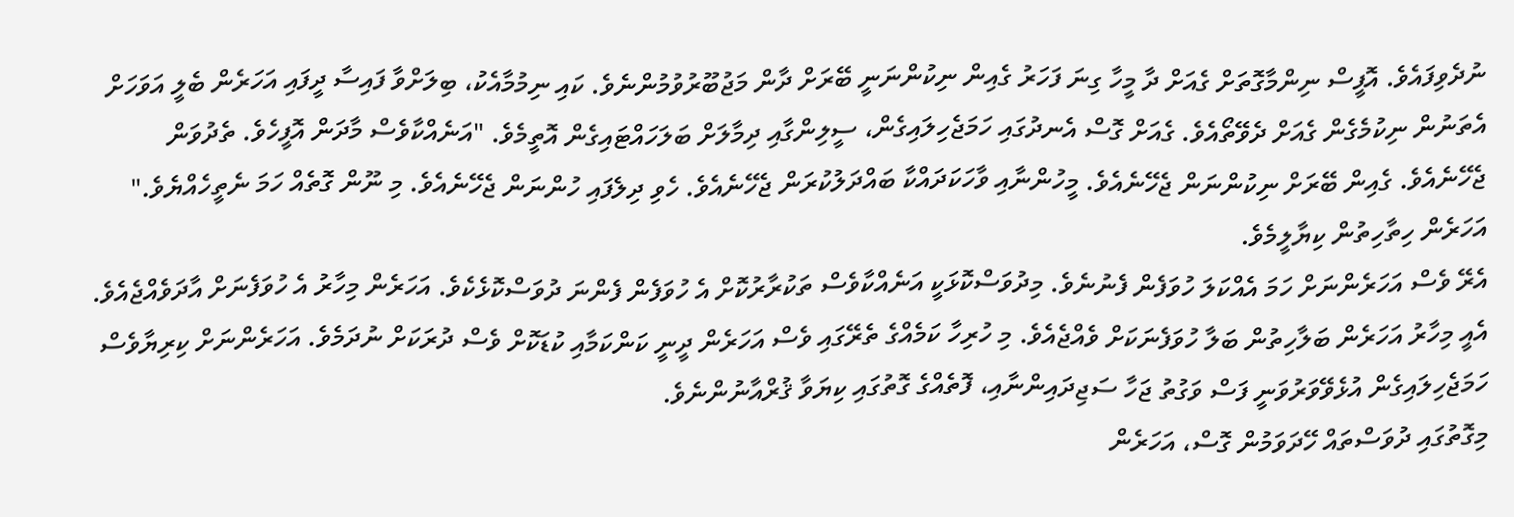ނުދެވިފައެވެ. އޮފީސް ނިންމާގޮތަށް ގެއަށް ދާ މީހާ ގިނަ ފަހަރު ގެއިން ނިކުންނަނީ ބޭރަށް ދާން މަޖުބޫރުވުމުންނެވެ. ކައި ނިމުމާއެކު، ބިލަށްވާ ފައިސާ ދީފައި އަހަރެން ބެލީ އަވަހަށް އެތަނުން ނިކުމެގެން ގެއަށް ދެވޭތޯއެވެ. ގެއަށް ގޮސް އެނދުގައި ހަމަޖެހިލައިގެން، ސީލިންގާއި ދިމާލަށް ބަލަހައްޓައިގެން އޮތީމެވެ. "އަނެއްކާވެސް މާދަން އޮފީހެވެ. ތެދުވަން ޖެހޭނެއެވެ. ގެއިން ބޭރަށް ނިކުންނަން ޖެހޭނެއެވެ. މީހުންނާއި ވާހަކަދައްކާ ބައްދަލުކުރަން ޖެހޭނެއެވެ. ހެވި ދިލެފައި ހުންނަން ޖެހޭނެއެވެ. މި ނޫން ގޮތެއް ހަމަ ނެތީހެއްޔެވެ." އަހަރެން ހިތާހިތުން ކިޔާލީމެވެ.
އެރޭ ވެސް އަހަރެންނަށް ހަމަ އެއްކަލަ ހުވަފެން ފެނުނެވެ. މިދުވަސްކޮޅަކީ އަނެއްކާވެސް ތަކުރާރުކޮށް އެ ހުވަފެން ފެންނަ ދުވަސްކޮޅެކެވެ. އަހަރެން މިހާރު އެ ހުވަފެނަށް އާދަވެއްޖެއެވެ. އެއީ މިހާރު އަހަރެން ބަލާހިތުން ބަލާ ހުވަފެނަކަށް ވެއްޖެއެވެ. މި ހުރިހާ ކަމެއްގެ ތެރޭގައި ވެސް އަހަރެން ދީނީ ކަންކަމާއި ކުޑަކޮށް ވެސް ދުރަކަށް ނުދަމެވެ. އަހަރެންނަށް ކިރިޔާވެސް ހަމަޖެހިލައިގެން އުޅެވޭވަރުވަނީ ފަސް ވަގުތު ޖަހާ ސަޖިދައިންނާއި، ފޮތެއްގެ ގޮތުގައި ކިޔަވާ ޤުރްއާނުންނެވެ.
މިގޮތުގައި ދުވަސްތައް ހޭދަވަމުން ގޮސް، އަހަރެން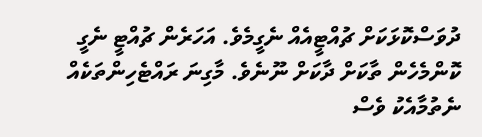ދުވަސްކޮޅަކަށް ޗުއްޓީއެއް ނެގީމެވެ. އަހަރެން ޗުއްޓީ ނެގީ ކޮންމެހެން ތާކަށް ދާކަށް ނޫނެވެ. މާގިނަ ރައްޓެހިންތަކެއް ނެތުމާއެކު ވެސް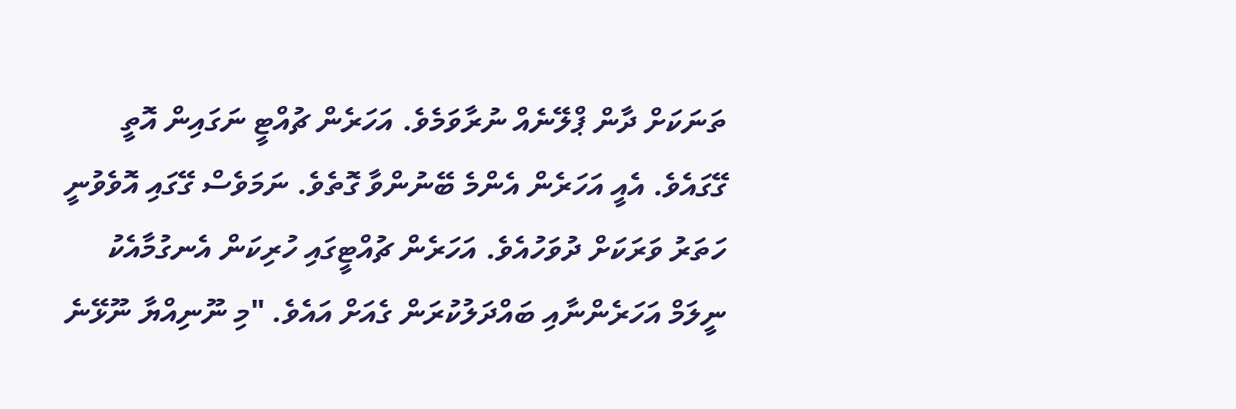ތަނަކަށް ދާން ޕްލޭނެއް ނުރާވަމެވެ. އަހަރެން ޗުއްޓީ ނަގައިން އޮތީ ގޭގައެވެ. އެއީ އަހަރެން އެންމެ ބޭނުންވާ ގޮތެވެ. ނަމަވެސް ގޭގައި އޮވެވުނީ ހަތަރު ވަރަކަށް ދުވަހުއެވެ. އަހަރެން ޗުއްޓީގައި ހުރިކަން އެނގުމާއެކު ނީލަމް އަހަރެންނާއި ބައްދަލުކުރަން ގެއަށް އައެވެ. "މި ނޫނިއްޔާ ނޫޅޭނެ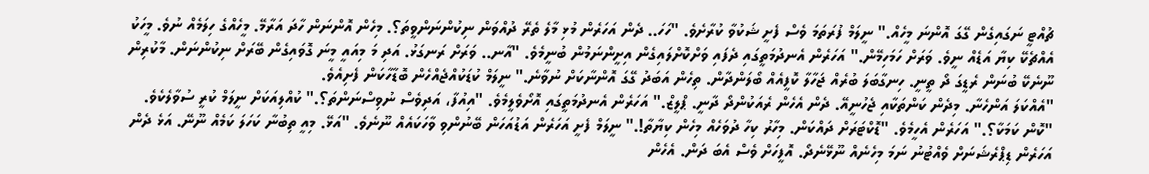ޗުއްޓީ ނަގައިގެން ގޭގަ އޮންނަ މީހެއް." ނީލަމް ފުރަތަމަ ވެސް ފެށީ ޝަކުވާ ކުރާށެވެ. "ހަހަ.. ދެން އަހަރެން މުޅި މާލެ ތެރޭ ދުއްވަން ނިކުންނަންވީތަ؟. މިހެން އޮންނަން ހާދަ އަރާމޭ. މީހެއްގެ ހިލަމެއް ނުވެ. މީހަކު އެއްޗެކޭ ކިޔާ އަޑެއް ނީވެ. ވަރަށް ހަމަހިމޭން." އަހަރެން އެނދުމަތީގައި ދެފައި ވަށްކޮށްލައިގެން އިށީންނަމުން ބުނީމެވެ. "އާނ.. ވަރަށް ރަނގަޅު. އަދި މަ މިއައީ މީނަ ގޮވައިގެން ބޭރަށް ނިކުންނަން. މާކުރިން ނޫނެކޭ ބުނަން ރެޑީގަ ދޯ ތީނީ. ހިނގާބަލަ ބުރެއް ޖަހާލާ ކޮފީއެއް ބޯލަންދާން. ތިހެން އަބަދު ގޭގަ އޮންނާކަށް ނުވާނެ." ނީލަމް ކުޑަކުއްޖެއްހެން ބޮޑާހާކަން ފެށިއެވެ.
"އެއްކަލަ އަންހެނާ. މިދެން ކަންތަކާއި ޖެހުނީއޭ. ދެން އެހެން ރެއަކުންދޯ ދާނީ. ޕްލީޒް." އަހަރެން އެނދުމަތީގައި އޮށޯވެލީމެވެ. "އިއުފާ، އަދިވެސް ނުވިސްނަންތަ؟." ކުއްލިއަކަށް ނީލަމް ކުރީ ސުވާލެކެވެ. "ކޮން ކަމަކާ؟." އަހަރެން އެހީމެވެ. "ޑޮކްޓަރަށް ދައްކަން. މިހާރު ކިހާ ދުވަހެއް މިހެން ކިޔާތާ!." ނީލަމް ފެށީ އަހަރެން އަޑުއަހަން ބޭނުންވި ވާހަކައެއް ނޫނެވެ. "އަޅޭ. މިއީ ތިބުނާ ކަހަލަ ކަމެއް ނޫނޭ. އަޅެ ދެން އަހަރެން ޑިޕްރެޝަނަށް ވެއްޓުނު ނަމަ މިހެނެއް ނޫޅޭނެދޯ. އޮފީހަށް ވެސް އެބަ ދަން. އެހެން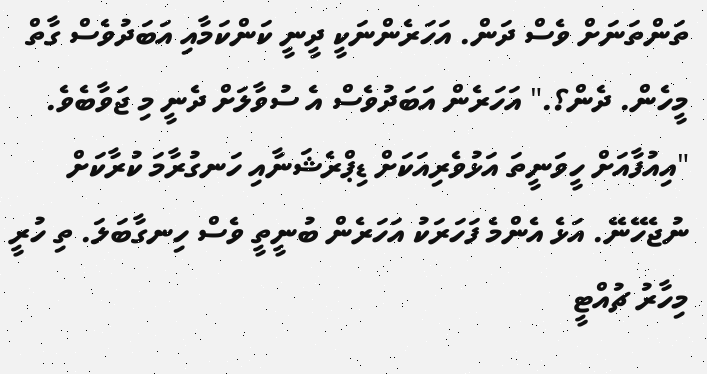ތަންތަނަށް ވެސް ދަން. އަހަރެންނަކީ ދީނީ ކަންކަމާއި އަބަދުވެސް ގާތް މީހެން. ދެން؟." އަހަރެން އަބަދުވެސް އެ ސުވާލަށް ދެނީ މި ޖަވާބެވެ. "އިއުފާއަށް ހީވަނީތަ އަޅުވެރިއަކަށް ޑިޕްރެޝަނާއި ހަނގުރާމަ ކުރާކަށް ނުޖެހޭނޭ. އަޅެ އެންމެ ފަހަރަކު އަހަރެން ބުނީތީ ވެސް ހިނގާބަލަ. ތި ހުރީ މިހާރު ޗުއްޓީ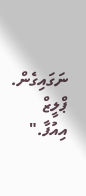ނަގައިގެން. ޕްލީޒް އިއުފާ."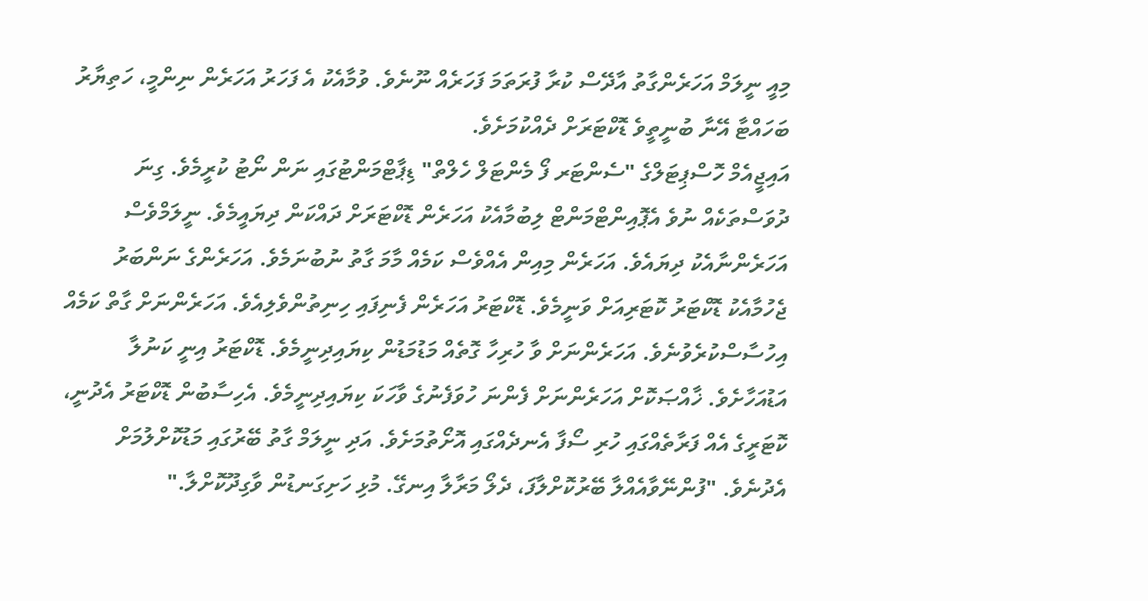މިއީ ނީލަމް އަހަރެންގާތު އާދޭސް ކުރާ ފުރަތަމަ ފަހަރެއް ނޫނެވެ. ވުމާއެކު އެ ފަހަރު އަހަރެން ނިންމީ، ހަތިޔާރު ބަހައްޓާ އޭނާ ބުނީތީވެ ޑޮކްޓަރަށް ދެއްކުމަށެވެ.
އައިޖީއެމް ހޮސްޕިޓަލްގެ "ސެންޓަރ ފޯ މެންޓަލް ހެލްތް" ޑިޕާޓްމަންޓުގައި ނަން ނޯޓު ކުރީމެވެ. ގިނަ ދުވަސްތަކެއް ނުވެ އެޕޮއިންޓްމަންޓް ލިބުމާއެކު އަހަރެން ޑޮކްޓަރަށް ދައްކަން ދިޔައީމެވެ. ނީލަމްވެސް އަހަރެންނާއެކު ދިޔައެވެ. އަހަރެން މިއިން އެއްވެސް ކަމެއް މާމަ ގާތު ނުބުނަމެވެ. އަހަރެންގެ ނަންބަރު ޖެހުމާއެކު ޑޮކްޓަރު ކޮޓަރިއަށް ވަނީމެވެ. ޑޮކްޓަރު އަހަރެން ފެނިފައި ހިނިތުންވެލިއެވެ. އަހަރެންނަށް ގާތް ކަމެއް އިހުސާސްކުރެވުނެވެ. އަހަރެންނަށް ވާ ހުރިހާ ގޮތެއް މަޑުމަޑުން ކިޔައިދިނީމެވެ. ޑޮކްޓަރު އިނީ ކަނުލާ އަޑުއަހާށެވެ. ޚާއްޞަކޮށް އަހަރެންނަށް ފެންނަ ހުވަފެނުގެ ވާހަކަ ކިޔައިދިނީމެވެ. އެހިސާބުން ޑޮކްޓަރު އެދުނީ، ކޮޓަރީގެ އެއް ފަރާތެއްގައި ހުރި ސޯފާ އެނދެއްގައި އޮށޯތުމަށެވެ. އަދި ނީލަމް ގާތު ބޭރުގައި މަޑުކޮށްލުމަށް އެދުނެވެ. "ފުންނޭވާއެއްލާ ބޭރުކޮށްލާފަ، ދެލޯ މަރާލާ އިނގޭ. މުޅި ހަށިގަނޑުން ވާގިދޫކޮށްލާ."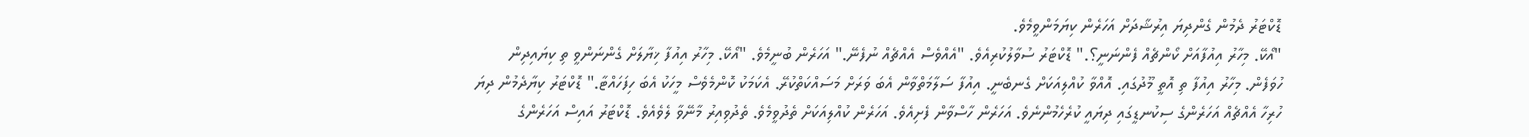ޑޮކްޓަރު ދެމުން ގެންދިޔަ އިރުޝާދަށް އަހަރެން ކިޔަމަންވީމެވެ.
"އޯކޭ. މިހާރު އިއުފާއަށް ކޯންޗެއް ފެންނަނީ؟." ޑޮކްޓަރު ސުވާލުކުރިއެވެ. "އެއްވެސް އެއްޗެއް ނުފެނޭ." އަހަރެން ބުނީމެވެ. "އޯކޭ. މިހާރު އިއުފާ ޚިޔާލަށް ގެންނަންވީ ތި ކިޔައިދިން ހުވަފެން. މިހާރު އިއުފާ ތި އޮތީ މޫދުގައި. އޮއްވާ ކުއްލިއަކަށް ގެނބެނީ. އިއުފާ ސަލާމަތްވާން އެބަ ވަރަށް މަސައްކަތްކުރޭ. އެކަމަކު ކޮންމެވެސް މީހަކު އެބަ ހިފަހައްޓާ." ޑޮކްޓަރު ކިޔާދެމުން ދިޔަ ހުރިހާ އެއްޗެއް އަހަރެންގެ ސިކުނޑީގައި ދިޔައީ ކުރެހެމުންނެވެ. އަހަރެން ހާސްވާން ފެށިއެވެ. އަހަރެން ކުއްލިއަކަށް ތެދުވީމެވެ. ތެދުވިއިރު މާނޭވާ ލެވެއެވެ. ޑޮކްޓަރު އައިސް އަހަރެންގެ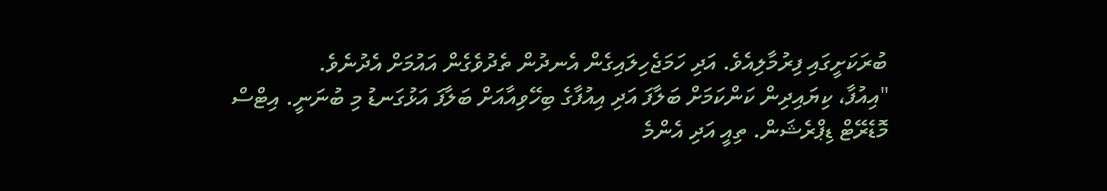ބުރަކަށީގައި ފިރުމާލިއެވެ. އަދި ހަމަޖެހިލައިގެން އެނދުން ތެދުވެގެން އައުމަށް އެދުނެވެ.
"އިއުފާ، ކިޔައިދިން ކަންކަމަށް ބަލާފަ އަދި އިއުފާގެ ބިހޭވިއާއަށް ބަލާފަ އަޅުގަނޑު މި ބުނަނީ. އިޓްސް މޮޑެރޭޓް ޑިޕްރެޝަން. ތިއީ އަދި އެންމެ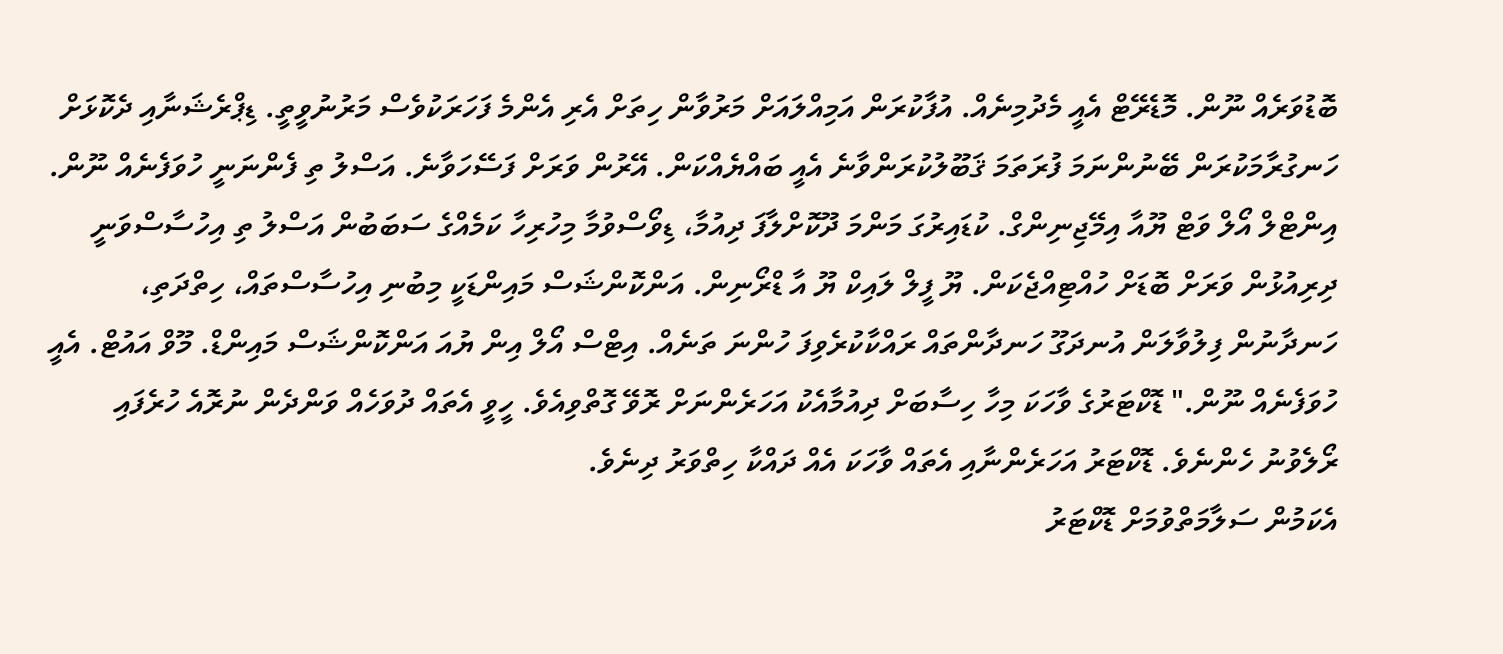ބޮޑުވަރެއް ނޫން. މޮޑެރޭޓް އެއީ މެދުމިނެއް. އުފާކުރަން އަމިއްލައަށް މަރުވާން ހިތަށް އެރި އެންމެ ފަހަރަކުވެސް މަރުނުވީތީ. ޑިޕްރެޝަނާއި ދެކޮޅަށް ހަނގުރާމަކުރަން ބޭނުންނަމަ ފުރަތަމަ ޤަބޫލުކުރަންވާނެ އެއީ ބައްޔެއްކަން. އޭރުން ވަރަށް ފަސޭހަވާނެ. އަސްލު ތި ފެންނަނީ ހުވަފެނެއް ނޫން. އިންޓްލް އޯލް ވަޓް ޔޫއާ އިމޭޖިނިންގް. ކުޑައިރުގަ މަންމަ ދޫކޮށްލާފަ ދިއުމާ، ޑިވޯސްވުމާ މިހުރިހާ ކަމެއްގެ ސަބަބުން އަސްލު ތި އިހުސާސްވަނީ ދިރިއުޅުން ވަރަށް ބޮޑަށް ހުއްޓިއްޖެކަން. ޔޫ ފީލް ލައިކް ޔޫ އާ ޑްރޯނިން. އަންކޮންޝަސް މައިންޑަކީ މިބުނި އިހުސާސްތައް، ހިތްދަތި، ހަނދާނުން ފިލުވާލަން އުނދަގޫ ހަނދާންތައް ރައްކާކުރެވިފަ ހުންނަ ތަނެއް. އިޓްސް އޯލް އިން ޔުއަ އަންކޮންޝަސް މައިންޑް. މޫވް އައުޓް. އެއީ ހުވަފެނެއް ނޫން." ޑޮކްޓަރުގެ ވާހަކަ މިހާ ހިސާބަށް ދިއުމާއެކު އަހަރެންނަށް ރޮވޭ ގޮތްވިއެވެ. ހީވީ އެތައް ދުވަހެއް ވަންދެން ނުރޮއެ ހުރެފައި ރޯލެވުނު ހެންނެވެ. ޑޮކްޓަރު އަހަރެންނާއި އެތައް ވާހަކަ އެއް ދައްކާ ހިތްވަރު ދިނެވެ.
އެކަމުން ސަލާމަތްވުމަށް ޑޮކްޓަރު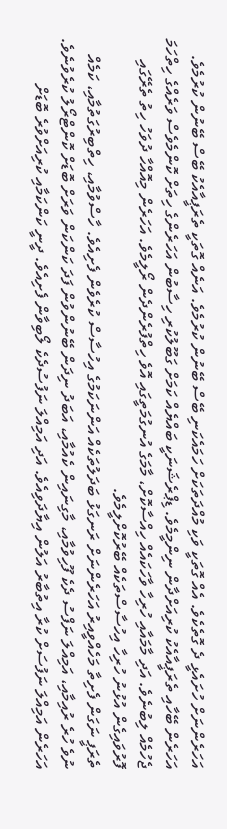އަހަރެންނަށް ހުށައެޅީ ދެ ގޮތެކެވެ. އެއް ގޮތަކީ ވަކި މުއްދަތަކަށް ހަމައެކަނި ބޭސް ބޭނުން ކުރުމެވެ. އަނެއް ގޮތަކީ ތެރަޕީއާއެކު ބޭސް ބޭނުން ކުރުމެވެ. އަހަރެން ބޭހާއި ތެރަޕީއާއެކު ކުރިއަށްދާން ނިންމީމެވެ. ޑިޕްރެޝަނަކީ ބައްޔެއް ކަމަށް ގަބޫލުކުރި ހިސާބުން އަހަރެންގެ ހިތަށް ކޮންމެވެސް ވަރެއްގެ ހިތްހަމަ ޖެހުމެއް ލިބުނެވެ. އަދި މާމައާއި ހުރިހާ ވާހަކައެއް ހިއްސާކޮށް، މާމަގެ އުނގުމަތީގައި އޮވެ ހިތްފުރެންދެން ރޯލީމެވެ. އަހަރެން މިއޮއްހާ ދުވަހު ހިތު ތެރޭގައި ފޮރުވައިގެން އުޅުނު ހުރިހާ އިހުސާސްތަކެއް ބޭރުކޮށްލީމެވެ.
ތެރަޕީ ނަގަން ފެށިތާ މަހެއްވީއިރު އަހަރެންނަށް ރަނގަޅު ބަދަލުތަކެއް އަންނަކަމުގެ އިހުސާސް ކުރެވެން ފެށިއެވެ. ހާސްވުމާއި، ހިތްބިރުގަތުމާއި، ކަމެއް ނުވެ ހުރެ ރުއިމާއި، އަމިއްލަ ނަފްސު ދެކެ ފޫހިވުމާއި، މާގިނައިން ކެއުމާއި، އަބަދު ނިދަން ބޭނުންވުން ފަދަ ކަންކަން ވަރަށް ބޮޑަށް ކޮންޓްރޯލު ކުރެވުނެވެ. އަހަރެން އަމިއްލަ ނަފުސަށް ކުރާ އިތުބާރު އަލުން އިޔާދަވިއެވެ. އަދި އަމިއްލަ ނަފުސުދެކެ ލޯބިވާން ފެށިއެވެ. ދީނީ ކަންކަމާއި ކުރިއަށްވުރެ ބޮޑަށް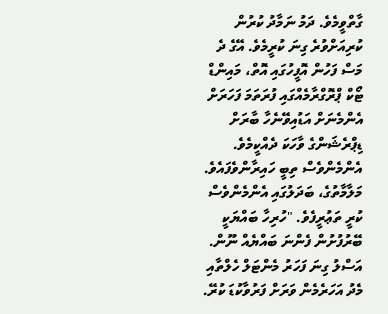ގާތްވީމެވެ. ދަމު ނަމާދު ކުރުން ކުރިއަށްވުރެ ގިނަ ކުރީމެވެ. އޭގެ ދެ މަސް ފަހުން އޮފީހުގައި އޮތް، މައިންޑް ޓޯކް ޕްރޮގްރާމެއްގައި ފުރަތަމަ ފަހަރަށް އެންމެނަށް އަޑުއިވޭނެހާ ބާރަށް ޑިޕްރެޝަންގެ ވާހަކަ ދެއްކީމެވެ. އެންމެންވެސް ތިބީ ހައިރާންވެފައެވެ. މަލާމާތުގެ، ބަދަލުގައި އެންމެންވެސް ކުރީ ތަޢުރީފެވެ. "ހުރިހާ ބައްޔަކީ ބޭރުފުށުން ފެންނަ ބައްޔެއް ނޫން. އަސްލު ގިނަ ފަހަރު މެންޓަލް ހެލްތާއި މެދު އަހަރެމެން ވަރަށް ފަރުވާކުޑަ ކުރޭ.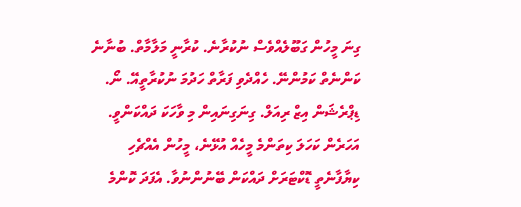ގިނަ މީހުން ގަބޫލެއްވެސް ނުކުރާނެ. ކުރާނީ މަލާމާތް. ބުނާނެ ކަންނެތް ކަމުންނޭ. ހެއްދެވި ފަރާތް ހަދުމަ ނުކުރާތީއޭ. ނޯ. ޑިޕްރެޝަން އިޒް ރިއަލް. ގިނަގިނައިން މި ވާހަކަ ދައްކަންވީ. އަހަރެން ކަހަލަ ކިތަންމެ މީހެއް އުޅޭނެ، މީހުން އެއްޗެހި ކިޔާފާނެތީ ޑޮކްޓަރަށް ދައްކަން ބޭނުންނުވާ. އެފަދަ ކޮންމެ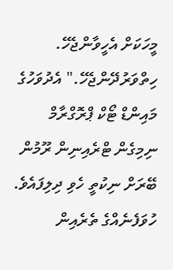މީހަކަށް އެހީވާންޖެހޭ. ހިތްވަރުދޭންޖެހޭ." އެދުވަހުގެ މައިންޑް ޓޯކް ޕްރޮގްރާމް ނިމިގެން ޓްރެއިނިން ރޫމުން ބޭރަށް ނިކުތީ ހެވި ދިލިފައެވެ. ހުވަފެނެއްގެ ތެރެއިން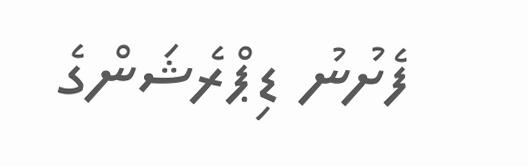ފެށުނު ޑިޕްރެޝަންގެ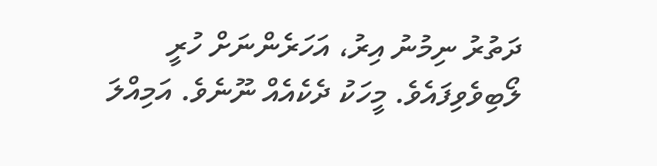ދަތުރު ނިމުނު އިރު، އަހަރެންނަށް ހުރީ ލޯބިވެވިފައެވެ. މީހަކު ދެކެއެއް ނޫނެވެ. އަމިއްލަ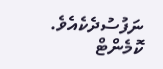ނަފުސުދެކެއެވެ.
ކޮމެންޓް